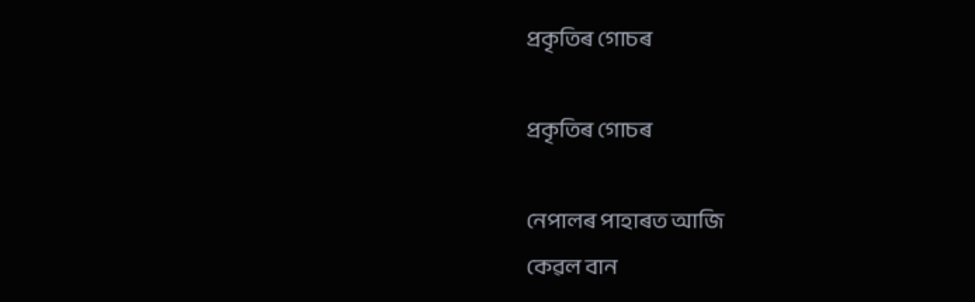প্ৰকৃতিৰ গোচৰ

প্ৰকৃতিৰ গোচৰ

নেপালৰ পাহাৰত আজি
কেৱল বান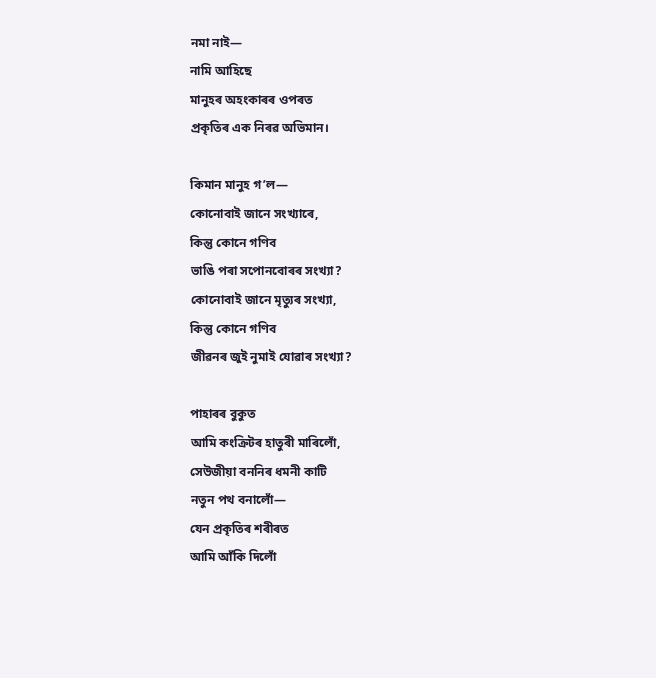নমা নাই—
নামি আহিছে
মানুহৰ অহংকাৰৰ ওপৰত
প্ৰকৃতিৰ এক নিৰৱ অভিমান।

কিমান মানুহ গ’ল—
কোনোবাই জানে সংখ্যাৰে,
কিন্তু কোনে গণিব
ভাঙি পৰা সপোনবোৰৰ সংখ্যা?
কোনোবাই জানে মৃত্যুৰ সংখ্যা,
কিন্তু কোনে গণিব
জীৱনৰ জুই নুমাই যোৱাৰ সংখ্যা?

পাহাৰৰ বুকুত
আমি কংক্ৰিটৰ হাতুৰী মাৰিলোঁ,
সেউজীয়া বননিৰ ধমনী কাটি
নতুন পথ বনালোঁ—
যেন প্ৰকৃতিৰ শৰীৰত
আমি আঁকি দিলোঁ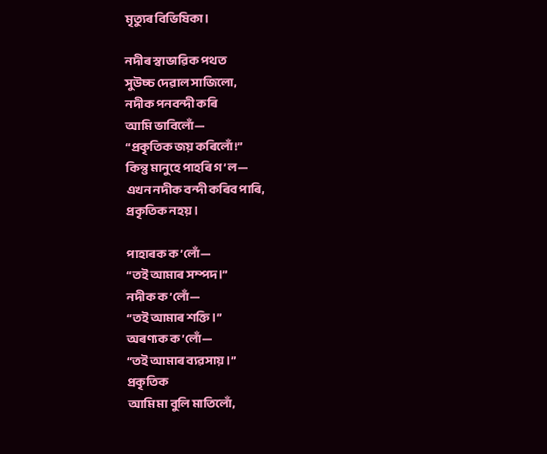মৃত্যুৰ বিভিষিকা।

নদীৰ স্বাভাৱিক পথত
সুউচ্চ দেৱাল সাজিলো,
নদীক পনবন্দী কৰি
আমি ভাবিলোঁ—
“প্ৰকৃতিক জয় কৰিলোঁ!”
কিন্তু মানুহে পাহৰি গ’ল—
এখন নদীক বন্দী কৰিব পাৰি,
প্ৰকৃতিক নহয়।

পাহাৰক ক’লোঁ—
“তই আমাৰ সম্পদ।”
নদীক ক’লোঁ—
“তই আমাৰ শক্তি।”
অৰণ্যক ক’লোঁ—
“তই আমাৰ ব্যৱসায়।”
প্ৰকৃতিক
আমি মা বুলি মাতিলোঁ,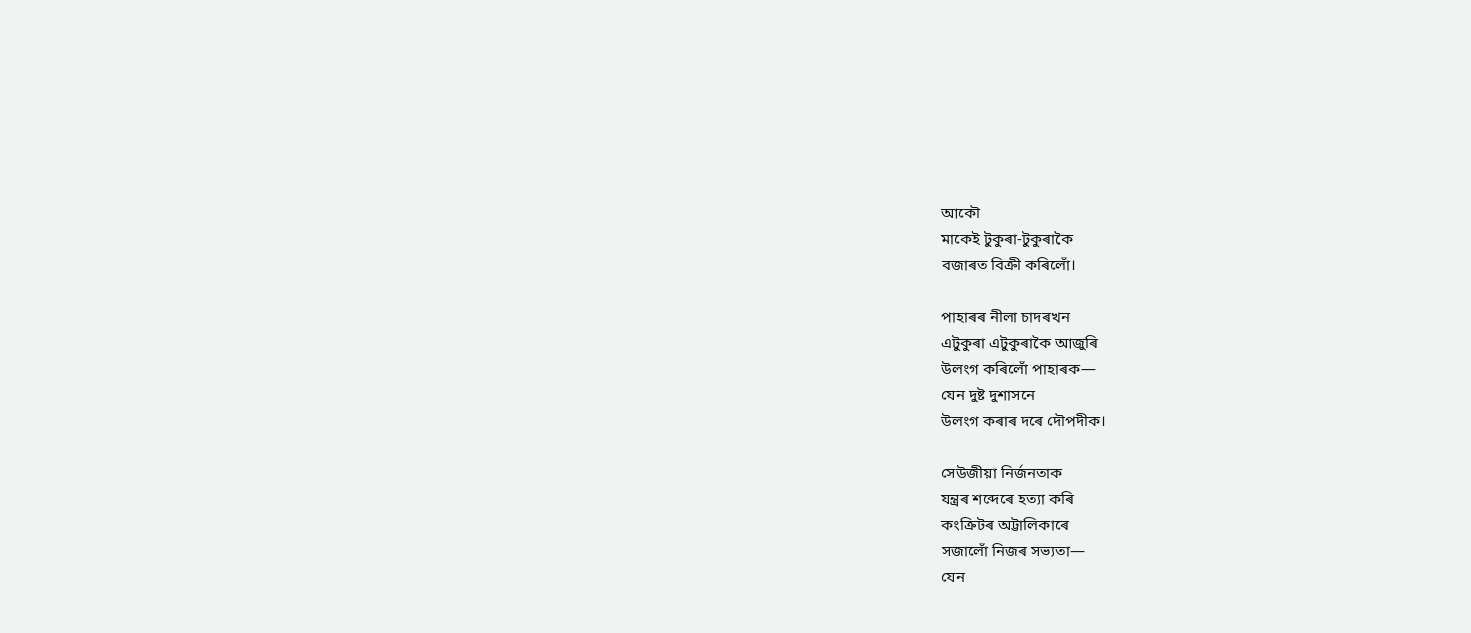আকৌ
মাকেই টুকুৰা-টুকুৰাকৈ
বজাৰত বিক্ৰী কৰিলোঁ।

পাহাৰৰ নীলা চাদৰখন
এটুকুৰা এটুকুৰাকৈ আজুৰি
উলংগ কৰিলোঁ পাহাৰক—
যেন দুষ্ট দুশাসনে
উলংগ কৰাৰ দৰে দৌপদীক।

সেউজীয়া নিৰ্জনতাক
যন্ত্ৰৰ শব্দেৰে হত্যা কৰি
কংক্ৰিটৰ অট্টালিকাৰে
সজালোঁ নিজৰ সভ্যতা—
যেন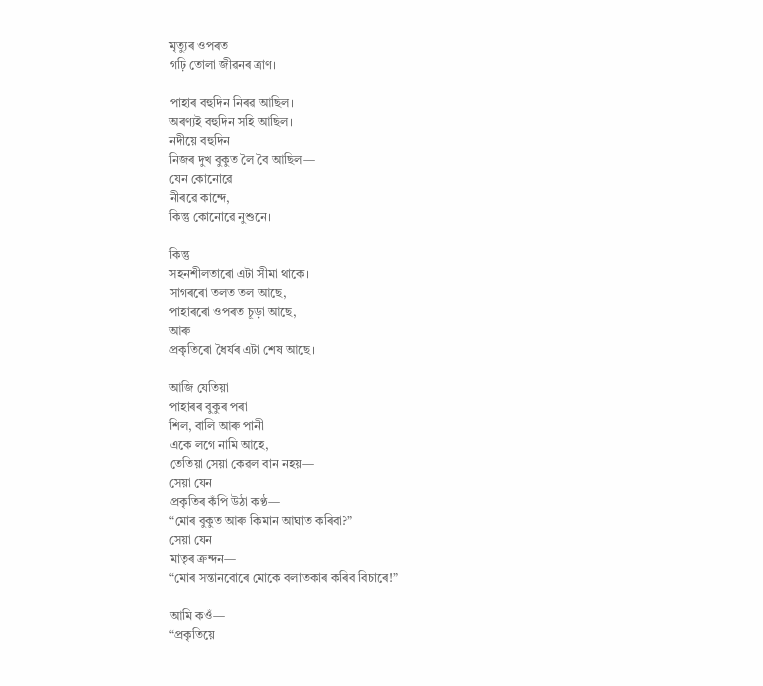মৃত্যুৰ ওপৰত
গঢ়ি তোলা জীৱনৰ ত্ৰাণ।

পাহাৰ বহুদিন নিৰৱ আছিল।
অৰণ্যই বহুদিন সহি আছিল।
নদীয়ে বহুদিন
নিজৰ দুখ বুকুত লৈ বৈ আছিল—
যেন কোনোৱে
নীৰৱে কান্দে,
কিন্তু কোনোৱে নুশুনে।

কিন্তু
সহনশীলতাৰো এটা সীমা থাকে।
সাগৰৰো তলত তল আছে,
পাহাৰৰো ওপৰত চূড়া আছে,
আৰু
প্ৰকৃতিৰো ধৈৰ্যৰ এটা শেষ আছে।

আজি যেতিয়া
পাহাৰৰ বুকুৰ পৰা
শিল, বালি আৰু পানী
একে লগে নামি আহে,
তেতিয়া সেয়া কেৱল বান নহয়—
সেয়া যেন
প্ৰকৃতিৰ কঁপি উঠা কণ্ঠ—
“মোৰ বুকুত আৰু কিমান আঘাত কৰিবা?”
সেয়া যেন
মাতৃৰ ক্ৰন্দন—
“মোৰ সন্তানবোৰে মোকে বলাতকাৰ কৰিব বিচাৰে!”

আমি কওঁ—
“প্ৰকৃতিয়ে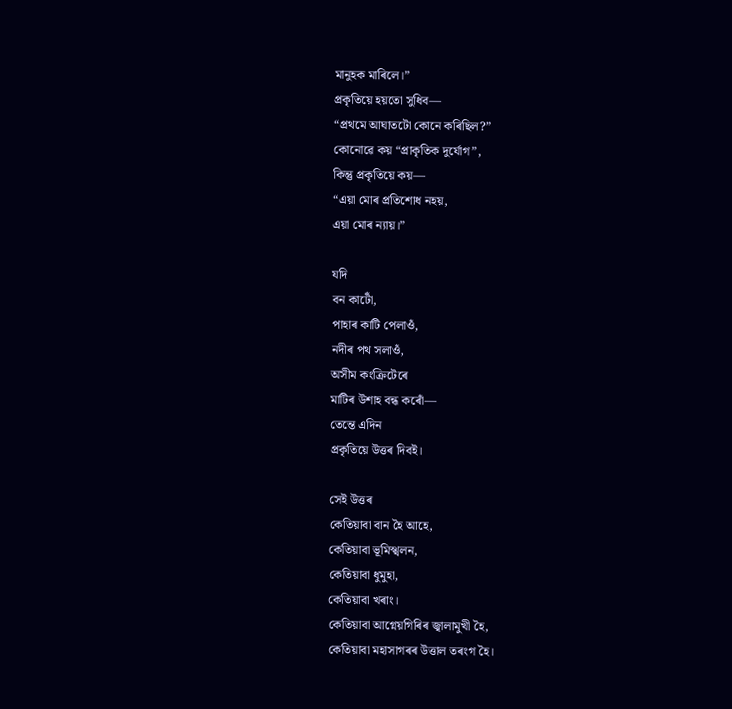মানুহক মাৰিলে।”
প্ৰকৃতিয়ে হয়তো সুধিব—
“প্ৰথমে আঘাতটো কোনে কৰিছিল?”
কোনোৱে কয় “প্ৰাকৃতিক দুৰ্যোগ”,
কিন্তু প্ৰকৃতিয়ে কয়—
“এয়া মোৰ প্ৰতিশোধ নহয়,
এয়া মোৰ ন্যায়।”

যদি
বন কাটোঁ,
পাহাৰ কাটি পেলাওঁ,
নদীৰ পথ সলাওঁ,
অসীম কংক্ৰিটেৰে
মাটিৰ উশাহ বন্ধ কৰোঁ—
তেন্তে এদিন
প্ৰকৃতিয়ে উত্তৰ দিবই।

সেই উত্তৰ
কেতিয়াবা বান হৈ আহে,
কেতিয়াবা ভূমিস্খলন,
কেতিয়াবা ধুমুহা,
কেতিয়াবা খৰাং।
কেতিয়াবা আগ্নেয়গিৰিৰ জ্বালামুখী হৈ,
কেতিয়াবা মহাসাগৰৰ উত্তাল তৰংগ হৈ।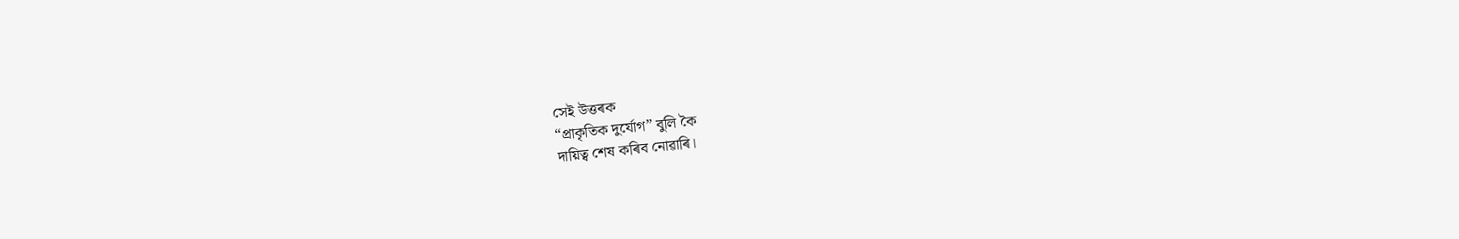সেই উত্তৰক
“প্ৰাকৃতিক দুৰ্যোগ” বুলি কৈ
দায়িত্ব শেষ কৰিব নোৱাৰি।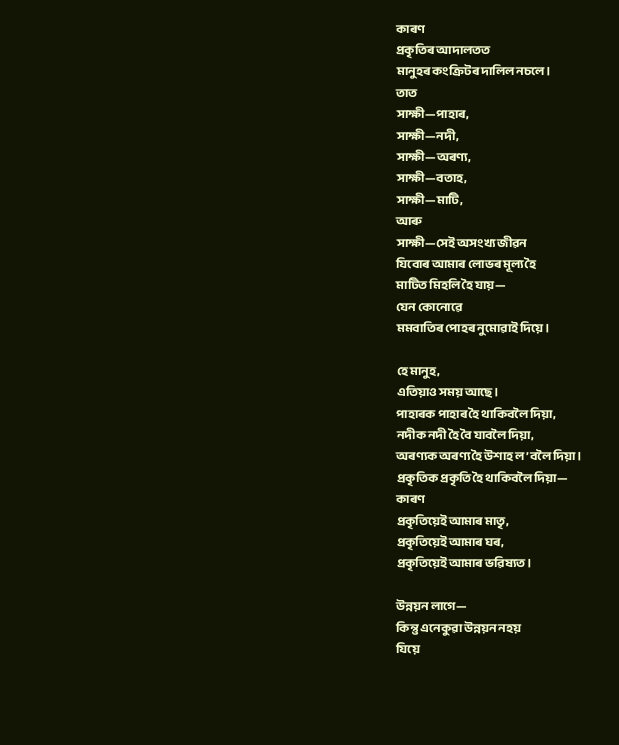কাৰণ
প্ৰকৃতিৰ আদালতত
মানুহৰ কংক্ৰিটৰ দালিল নচলে।
তাত
সাক্ষী—পাহাৰ,
সাক্ষী—নদী,
সাক্ষী—অৰণ্য,
সাক্ষী—বতাহ,
সাক্ষী—মাটি,
আৰু
সাক্ষী—সেই অসংখ্য জীৱন
যিবোৰ আমাৰ লোভৰ মূল্য হৈ
মাটিত মিহলি হৈ যায়—
যেন কোনোৱে
মমবাতিৰ পোহৰ নুমোৱাই দিয়ে।

হে মানুহ,
এতিয়াও সময় আছে।
পাহাৰক পাহাৰ হৈ থাকিবলৈ দিয়া,
নদীক নদী হৈ বৈ যাবলৈ দিয়া,
অৰণ্যক অৰণ্য হৈ উশাহ ল’বলৈ দিয়া।
প্ৰকৃতিক প্ৰকৃতি হৈ থাকিবলৈ দিয়া—
কাৰণ
প্ৰকৃতিয়েই আমাৰ মাতৃ,
প্ৰকৃতিয়েই আমাৰ ঘৰ,
প্ৰকৃতিয়েই আমাৰ ভৱিষ্যত।

উন্নয়ন লাগে—
কিন্তু এনেকুৱা উন্নয়ন নহয়
যিয়ে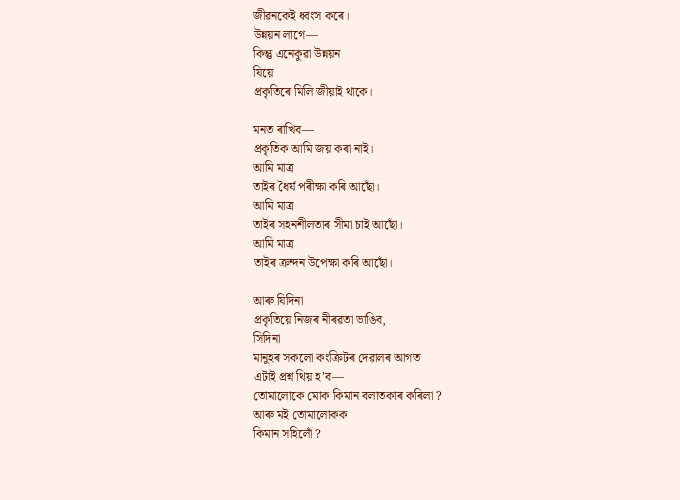জীৱনকেই ধ্বংস কৰে।
উন্নয়ন লাগে—
কিন্তু এনেকুৱা উন্নয়ন
যিয়ে
প্ৰকৃতিৰে মিলি জীয়াই থাকে।

মনত ৰাখিব—
প্ৰকৃতিক আমি জয় কৰা নাই।
আমি মাত্ৰ
তাইৰ ধৈৰ্য পৰীক্ষা কৰি আছোঁ।
আমি মাত্ৰ
তাইৰ সহনশীলতাৰ সীমা চাই আছোঁ।
আমি মাত্ৰ
তাইৰ ক্ৰন্দন উপেক্ষা কৰি আছোঁ।

আৰু যিদিনা
প্ৰকৃতিয়ে নিজৰ নীৰৱতা ভাঙিব,
সিদিনা
মানুহৰ সকলো কংক্ৰিটৰ দেৱালৰ আগত
এটাই প্ৰশ্ন থিয় হ’ব—
তোমালোকে মোক কিমান বলাতকাৰ কৰিলা ?
আৰু মই তোমালোকক
কিমান সহিলোঁ ?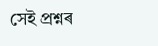সেই প্ৰশ্নৰ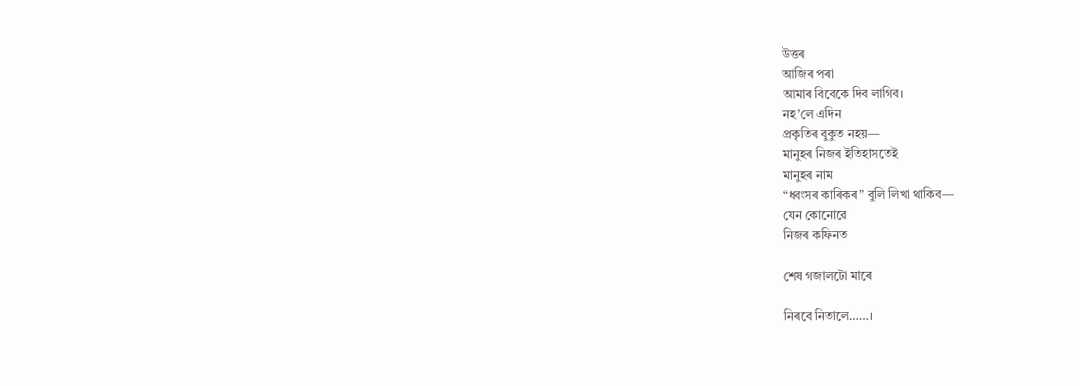উত্তৰ
আজিৰ পৰা
আমাৰ বিবেকে দিব লাগিব।
নহ’লে এদিন
প্ৰকৃতিৰ বুকুত নহয়—
মানুহৰ নিজৰ ইতিহাসতেই
মানুহৰ নাম
“ধ্বংসৰ কাৰিকৰ” বুলি লিখা থাকিব—
যেন কোনোৱে
নিজৰ কফিনত

শেষ গজালটো মাৰে

নিৰবে নিতালে……।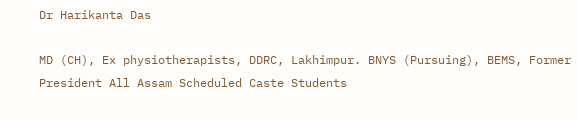Dr Harikanta Das

MD (CH), Ex physiotherapists, DDRC, Lakhimpur. BNYS (Pursuing), BEMS, Former President All Assam Scheduled Caste Students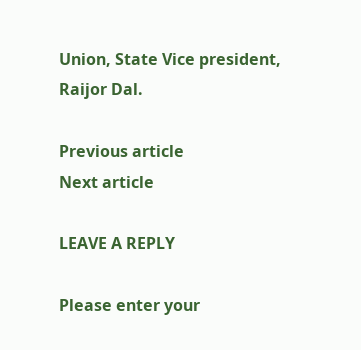Union, State Vice president, Raijor Dal.

Previous article
Next article

LEAVE A REPLY

Please enter your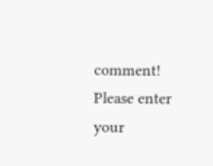comment!
Please enter your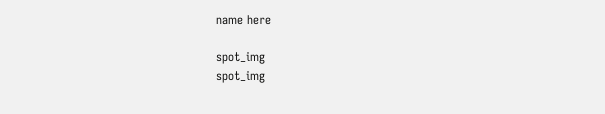name here

spot_img
spot_img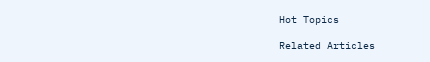Hot Topics

Related Articles